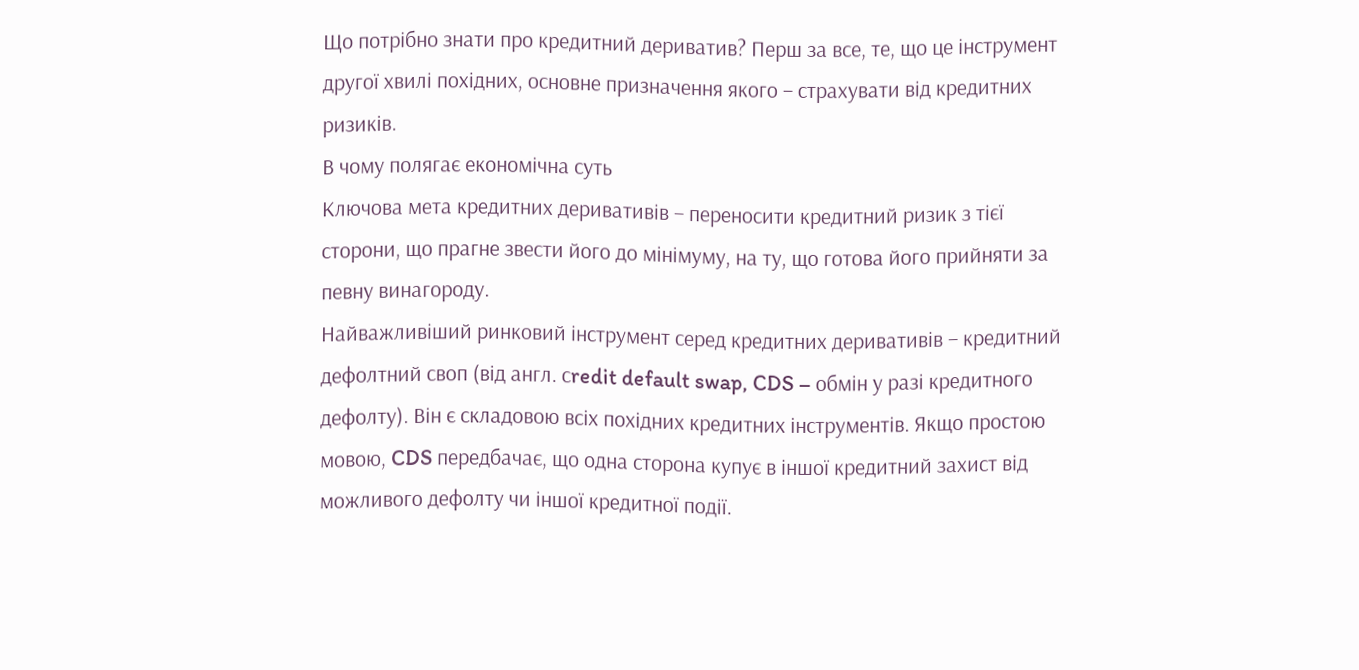Що потрібно знати про кредитний дериватив? Перш за все, те, що це інструмент другої хвилі похідних, основне призначення якого – страхувати від кредитних ризиків.
В чому полягає економічна суть
Ключова мета кредитних деривативів – переносити кредитний ризик з тієї сторони, що прагне звести його до мінімуму, на ту, що готова його прийняти за певну винагороду.
Найважливіший ринковий інструмент серед кредитних деривативів – кредитний дефолтний своп (від англ. сredit default swap, CDS – обмін у разі кредитного дефолту). Він є складовою всіх похідних кредитних інструментів. Якщо простою мовою, CDS передбачає, що одна сторона купує в іншої кредитний захист від можливого дефолту чи іншої кредитної події.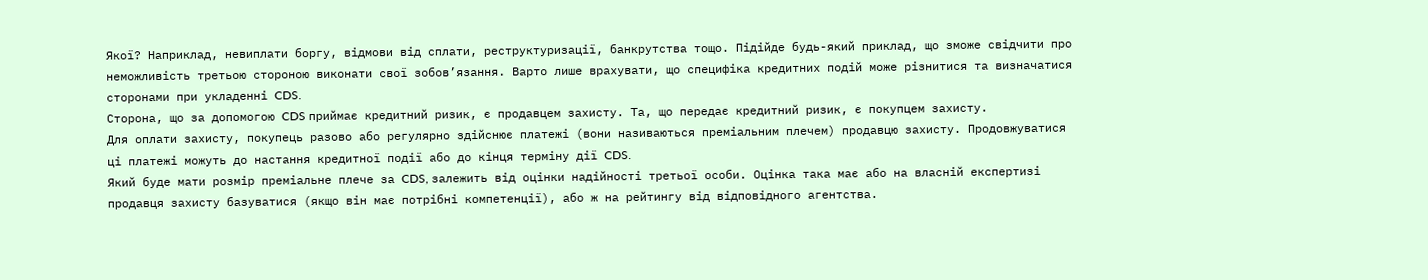Якої? Наприклад, невиплати боргу, відмови від сплати, реструктуризації, банкрутства тощо. Підійде будь-який приклад, що зможе свідчити про неможливість третьою стороною виконати свої зобов’язання. Варто лише врахувати, що специфіка кредитних подій може різнитися та визначатися сторонами при укладенні CDS.
Сторона, що за допомогою CDS приймає кредитний ризик, є продавцем захисту. Та, що передає кредитний ризик, є покупцем захисту.
Для оплати захисту, покупець разово або регулярно здійснює платежі (вони називаються преміальним плечем) продавцю захисту. Продовжуватися ці платежі можуть до настання кредитної події або до кінця терміну дії CDS.
Який буде мати розмір преміальне плече за CDS, залежить від оцінки надійності третьої особи. Оцінка така має або на власній експертизі продавця захисту базуватися (якщо він має потрібні компетенції), або ж на рейтингу від відповідного агентства.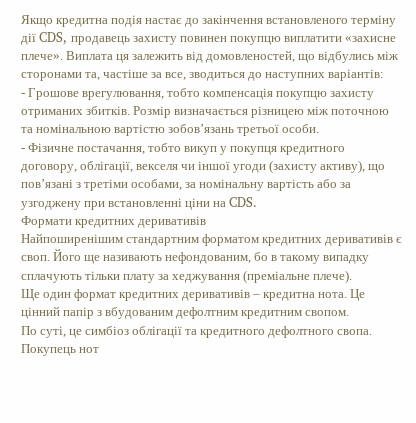Якщо кредитна подія настає до закінчення встановленого терміну дії CDS, продавець захисту повинен покупцю виплатити «захисне плече». Виплата ця залежить від домовленостей, що відбулись між сторонами та, частіше за все, зводиться до наступних варіантів:
- Грошове врегулювання, тобто компенсація покупцю захисту отриманих збитків. Розмір визначається різницею між поточною та номінальною вартістю зобов’язань третьої особи.
- Фізичне постачання, тобто викуп у покупця кредитного договору, облігації, векселя чи іншої угоди (захисту активу), що пов’язані з третіми особами, за номінальну вартість або за узгоджену при встановленні ціни на CDS.
Формати кредитних деривативів
Найпоширенішим стандартним форматом кредитних деривативів є своп. Його ще називають нефондованим, бо в такому випадку сплачують тільки плату за хеджування (преміальне плече).
Ще один формат кредитних деривативів – кредитна нота. Це цінний папір з вбудованим дефолтним кредитним свопом.
По суті, це симбіоз облігації та кредитного дефолтного свопа. Покупець нот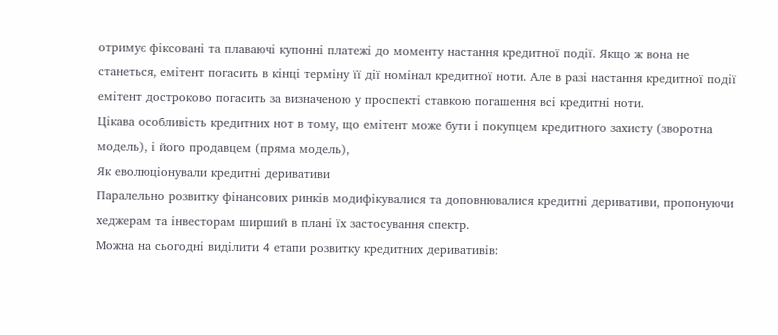отримує фіксовані та плаваючі купонні платежі до моменту настання кредитної події. Якщо ж вона не станеться, емітент погасить в кінці терміну її дії номінал кредитної ноти. Але в разі настання кредитної події емітент достроково погасить за визначеною у проспекті ставкою погашення всі кредитні ноти.
Цікава особливість кредитних нот в тому, що емітент може бути і покупцем кредитного захисту (зворотна модель), і його продавцем (пряма модель),
Як еволюціонували кредитні деривативи
Паралельно розвитку фінансових ринків модифікувалися та доповнювалися кредитні деривативи, пропонуючи хеджерам та інвесторам ширший в плані їх застосування спектр.
Можна на сьогодні виділити 4 етапи розвитку кредитних деривативів: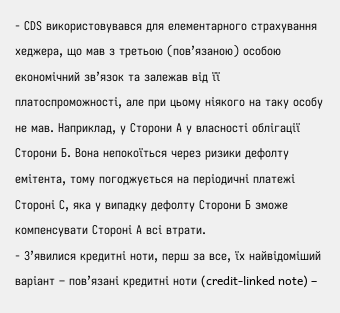- СDS використовувався для елементарного страхування хеджера, що мав з третьою (пов’язаною) особою економічний зв’язок та залежав від її платоспроможності, але при цьому ніякого на таку особу не мав. Наприклад, у Сторони А у власності облігації Сторони Б. Вона непокоїться через ризики дефолту емітента, тому погоджується на періодичні платежі Стороні С, яка у випадку дефолту Сторони Б зможе компенсувати Стороні А всі втрати.
- З’явилися кредитні ноти, перш за все, їх найвідоміший варіант – пов’язані кредитні ноти (credit-linked note) –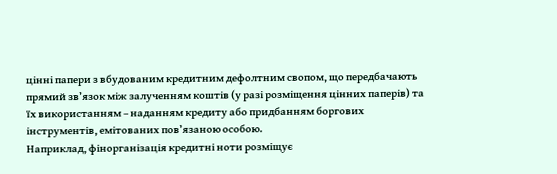цінні папери з вбудованим кредитним дефолтним свопом, що передбачають прямий зв’язок між залученням коштів (у разі розміщення цінних паперів) та їх використанням – наданням кредиту або придбанням боргових інструментів, емітованих пов’язаною особою.
Наприклад, фінорганізація кредитні ноти розміщує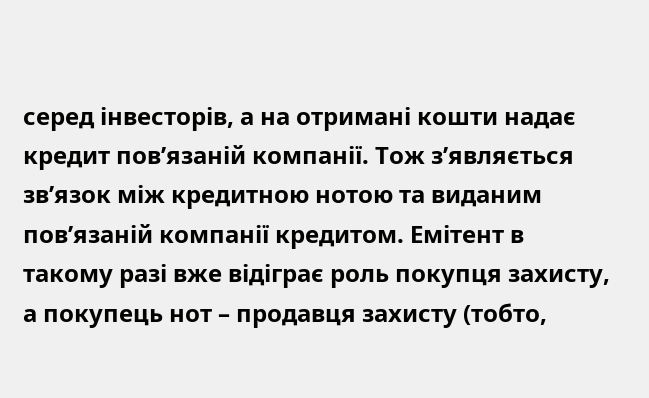серед інвесторів, а на отримані кошти надає кредит пов’язаній компанії. Тож з’являється зв’язок між кредитною нотою та виданим пов’язаній компанії кредитом. Емітент в такому разі вже відіграє роль покупця захисту, а покупець нот – продавця захисту (тобто,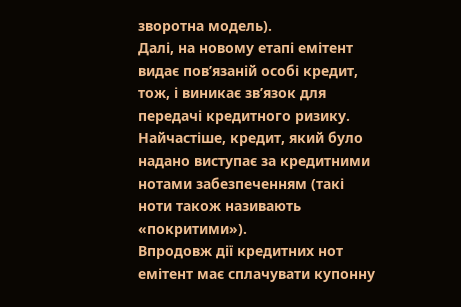зворотна модель).
Далі, на новому етапі емітент видає пов’язаній особі кредит, тож, і виникає зв’язок для передачі кредитного ризику. Найчастіше, кредит, який було надано виступає за кредитними нотами забезпеченням (такі ноти також називають «покритими»).
Впродовж дії кредитних нот емітент має сплачувати купонну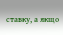ставку, а якщо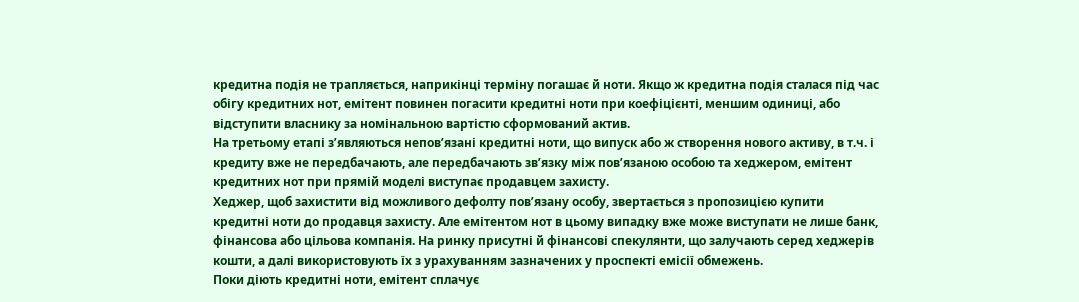кредитна подія не трапляється, наприкінці терміну погашає й ноти. Якщо ж кредитна подія сталася під час обігу кредитних нот, емітент повинен погасити кредитні ноти при коефіцієнті, меншим одиниці, або відступити власнику за номінальною вартістю сформований актив.
На третьому етапі з’являються непов’язані кредитні ноти, що випуск або ж створення нового активу, в т.ч. і кредиту вже не передбачають, але передбачають зв’язку між пов’язаною особою та хеджером, емітент кредитних нот при прямій моделі виступає продавцем захисту.
Хеджер, щоб захистити від можливого дефолту пов’язану особу, звертається з пропозицією купити кредитні ноти до продавця захисту. Але емітентом нот в цьому випадку вже може виступати не лише банк, фінансова або цільова компанія. На ринку присутні й фінансові спекулянти, що залучають серед хеджерів кошти, а далі використовують їх з урахуванням зазначених у проспекті емісії обмежень.
Поки діють кредитні ноти, емітент сплачує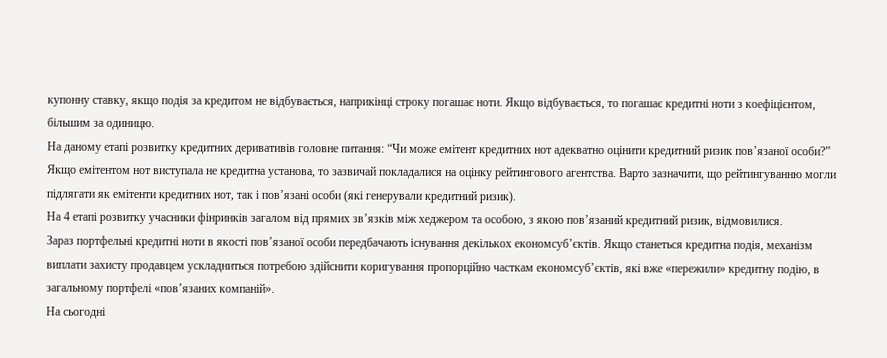купонну ставку, якщо подія за кредитом не відбувається, наприкінці строку погашає ноти. Якщо відбувається, то погашає кредитні ноти з коефіцієнтом, більшим за одиницю.
На даному етапі розвитку кредитних деривативів головне питання: “Чи може емітент кредитних нот адекватно оцінити кредитний ризик пов’язаної особи?” Якщо емітентом нот виступала не кредитна установа, то зазвичай покладалися на оцінку рейтингового агентства. Варто зазначити, що рейтингуванню могли підлягати як емітенти кредитних нот, так і пов’язані особи (які генерували кредитний ризик).
На 4 етапі розвитку учасники фінринків загалом від прямих зв’язків між хеджером та особою, з якою пов’язаний кредитний ризик, відмовилися.
Зараз портфельні кредитні ноти в якості пов’язаної особи передбачають існування декількох економсуб’єктів. Якщо станеться кредитна подія, механізм виплати захисту продавцем ускладниться потребою здійснити коригування пропорційно часткам економсуб’єктів, які вже «пережили» кредитну подію, в загальному портфелі «пов’язаних компаній».
На сьогодні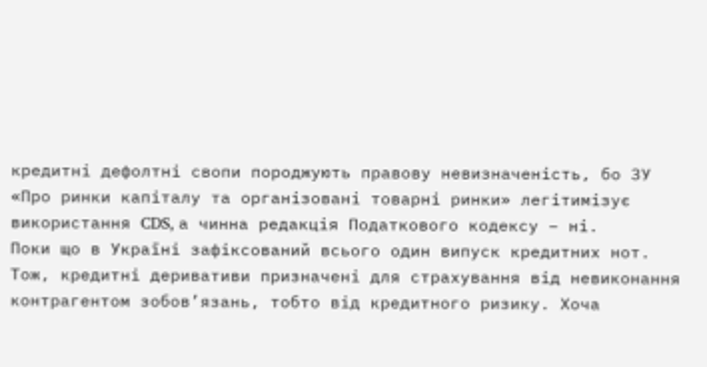кредитні дефолтні свопи породжують правову невизначеність, бо ЗУ «Про ринки капіталу та організовані товарні ринки» легітимізує використання CDS, а чинна редакція Податкового кодексу – ні.
Поки що в Україні зафіксований всього один випуск кредитних нот.
Тож, кредитні деривативи призначені для страхування від невиконання контрагентом зобов’язань, тобто від кредитного ризику. Хоча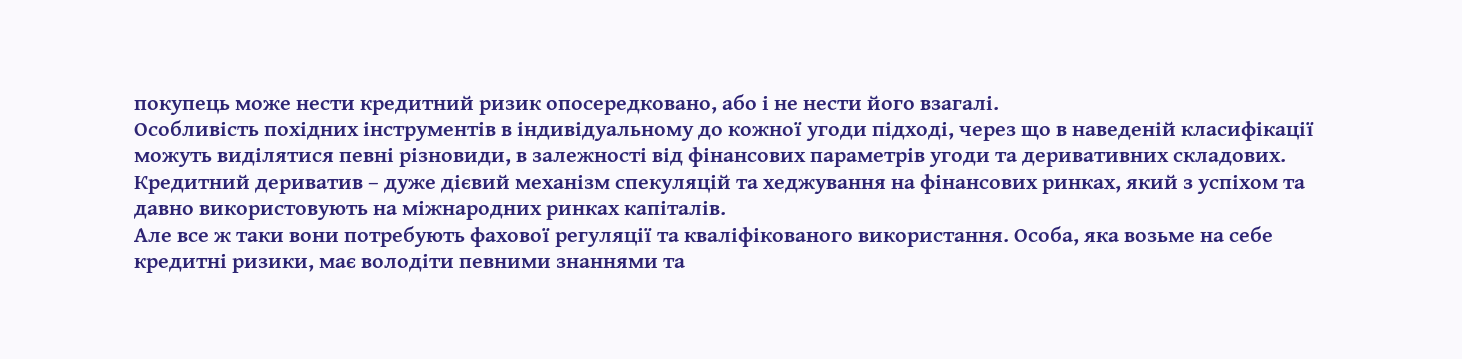покупець може нести кредитний ризик опосередковано, або і не нести його взагалі.
Особливість похідних інструментів в індивідуальному до кожної угоди підході, через що в наведеній класифікації можуть виділятися певні різновиди, в залежності від фінансових параметрів угоди та деривативних складових.
Кредитний дериватив – дуже дієвий механізм спекуляцій та хеджування на фінансових ринках, який з успіхом та давно використовують на міжнародних ринках капіталів.
Але все ж таки вони потребують фахової регуляції та кваліфікованого використання. Особа, яка возьме на себе кредитні ризики, має володіти певними знаннями та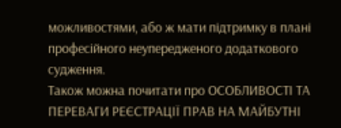можливостями, або ж мати підтримку в плані професійного неупередженого додаткового судження.
Також можна почитати про ОСОБЛИВОСТІ ТА ПЕРЕВАГИ РЕЄСТРАЦІЇ ПРАВ НА МАЙБУТНІ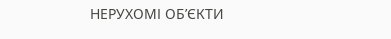НЕРУХОМІ ОБ’ЄКТИ